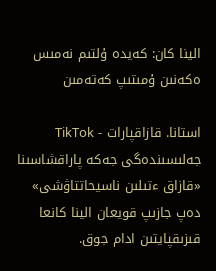الينا كان: كەيدە ۇلتىم نەمىس ەكەنىن ۇمىتىپ كەتەمىن

استانا. قازاقپارات - TikTok جەلىسىندەگى جەكە پاراقشاسىنا «قازاق ءتىلىن ناسيحاتتاۋشى» دەپ جازىپ قويعان الينا كانعا قىزىقپايتىن ادام جوق.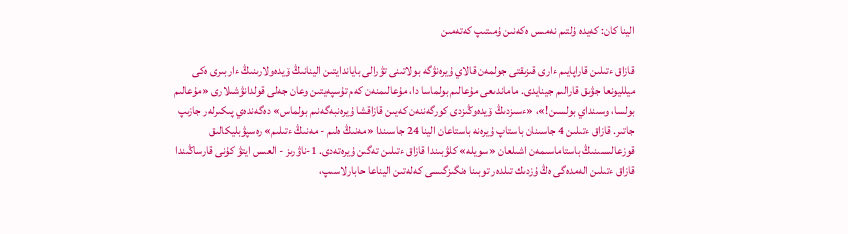الينا كان: كەيدە ۇلتىم نەمىس ەكەنىن ۇمىتىپ كەتەمىن

قازاق ءتىلىن قاراپايىم ءارى قىزىقتى جولمەن قالاي ۇيرەنۋگە بولاتىنى تۋرالى باياندايتىن الينانىڭ ۆيدەولارىنىڭ ءاربىرى ەكى ميلليونعا جۋىق قارالىم جينايدى. ماماندىعى مۇعالىم بولماسا دا، مۇعالىمنەن كەم تۇسپەيتىن وعان جەلى قولدانۋشىلارى «مۇعالىم بولسا، وسىنداي بولسىن!»، «ءسىزدىڭ ۆيدەوڭىزدى كورگەننەن كەيىن قازاقشا ۇيرەنبەگەنىم بولماس» دەگەندەي پىكىرلەر جازىپ جاتىر. قازاق ءتىلىن 4 جاسىنان باستاپ ۇيرەنە باستاعان الينا 24 جاسىندا «مەنىڭ ەلىم - مەنىڭ ءتىلىم» رەسپۋبليكالىق قوزعالىسىنىڭ باستاماسىمەن اشىلعان «سويلە» كلۋبىندا قازاق ءتىلىن تەگىن ۇيرەتەدى. 1-ناۋرىز - العىس ايتۋ كۇنى قارساڭىندا قازاق ءتىلىن الەمدەگى ەڭ ۇزدىك تىلدەر توبىنا ەنگىزگىسى كەلەتىن اليناعا حابارلاسىپ،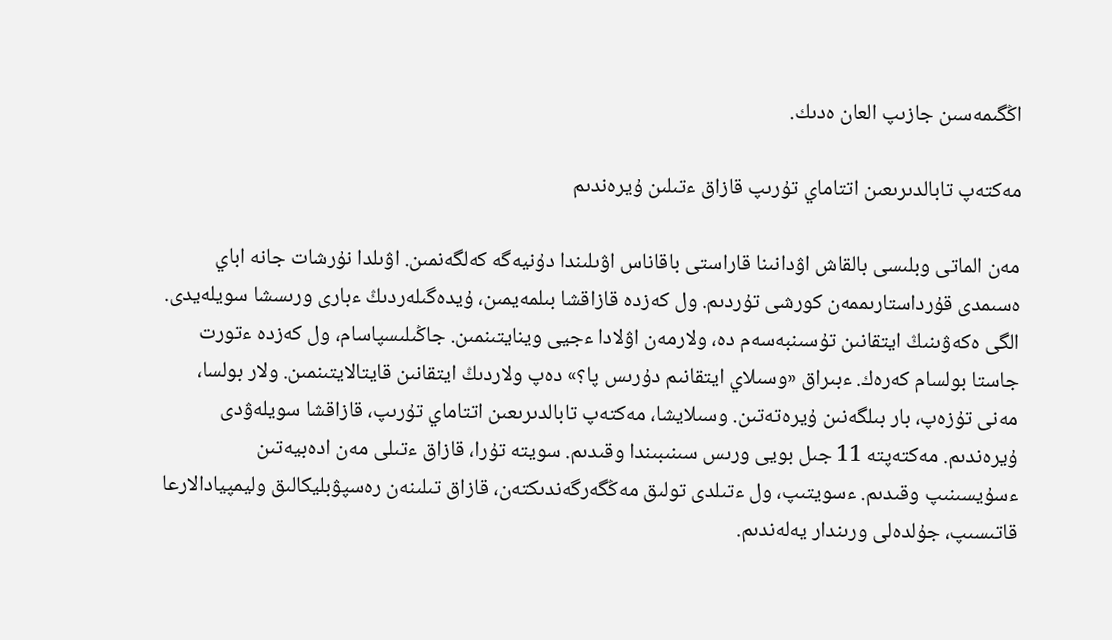اڭگىمەسىن جازىپ العان ەدىك.

مەكتەپ تابالدىرىعىن اتتاماي تۇرىپ قازاق ءتىلىن ۇيرەندىم

مەن الماتى وبلىسى بالقاش اۋدانىنا قاراستى باقاناس اۋىلىندا دۇنيەگە كەلگەنمىن. اۋىلدا نۇرشات جانە اباي ەسىمدى قۇرداستارىممەن كورشى تۇردىم. ول كەزدە قازاقشا بىلمەيمىن، ۇيدەگىلەردىڭ ءبارى ورىسشا سويلەيدى. الگى ەكەۋىنىڭ ايتقانىن تۇسىنبەسەم دە، ولارمەن اۋلادا ءجيى وينايتىنمىن. جاڭىلىسپاسام، ول كەزدە ءتورت جاستا بولسام كەرەك. ءبىراق «وسىلاي ايتقانىم دۇرىس پا؟» دەپ ولاردىڭ ايتقانىن قايتالايتىنمىن. ولار بولسا، مەنى تۇزەپ، بار بىلگەنىن ۇيرەتەتىن. وسىلايشا، مەكتەپ تابالدىرىعىن اتتاماي تۇرىپ، قازاقشا سويلەۋدى ۇيرەندىم. مەكتەپتە 11 جىل بويى ورىس سىنىبىندا وقىدىم. سويتە تۇرا، قازاق ءتىلى مەن ادەبيەتىن ءسۇيسىنىپ وقىدىم. ءسويتىپ، ول ءتىلدى تولىق مەڭگەرگەندىكتەن، قازاق تىلىنەن رەسپۋبليكالىق وليمپيادالارعا قاتىسىپ، جۇلدەلى ورىندار يەلەندىم.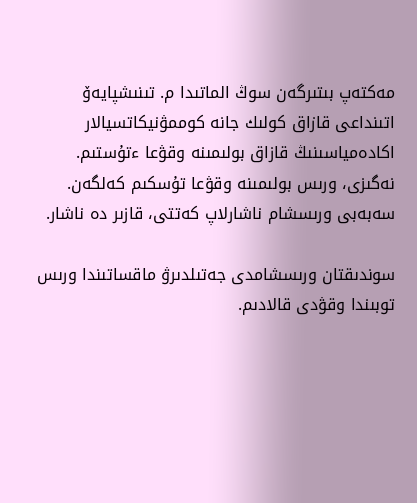مەكتەپ بىتىرگەن سوڭ الماتىدا م. تىنىشپايەۆ اتىنداعى قازاق كولىك جانە كوممۋنيكاتسيالار اكادەمياسىنىڭ قازاق بولىمىنە وقۋعا ءتۇستىم. نەگىزى، ورىس بولىمىنە وقۋعا تۇسكىم كەلگەن. سەبەبى ورىسشام ناشارلاپ كەتتى، قازىر دە ناشار.

سوندىقتان ورىسشامدى جەتىلدىرۋ ماقساتىندا ورىس توبىندا وقۋدى قالادىم.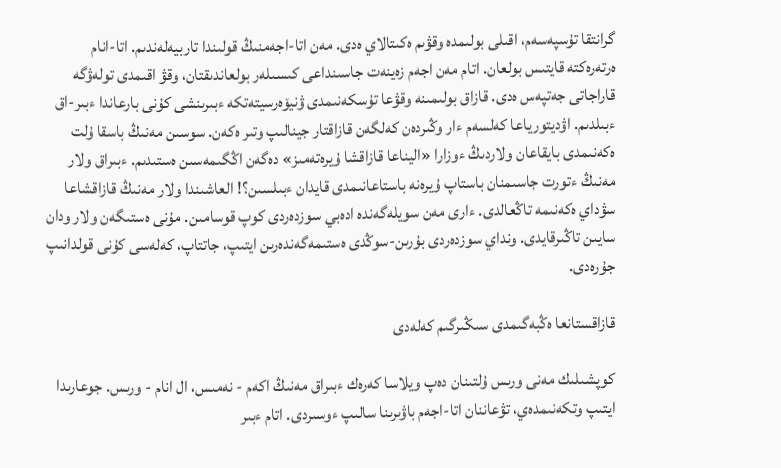گرانتقا تۇسپەسەم، اقىلى بولىمدە وقۋىم ەكىتالاي ەدى. مەن اتا-اجەمنىڭ قولىندا تاربيەلەندىم. اتا-انام ەرتەرەكتە قايتىس بولعان. اتام مەن اجەم زەينەت جاسىنداعى كىسىلەر بولعاندىقتان، وقۋ اقىمدى تولەۋگە قاراجاتى جەتپەس ەدى. قازاق بولىمىنە وقۋعا تۇسكەنىمدى ۋنيۆەرسيتەتكە ءبىرىنشى كۇنى بارعاندا ءبىر-اق ءبىلدىم. اۋديتورياعا كەلسەم ءار وڭىردەن كەلگەن قازاقتار جينالىپ وتىر ەكەن. سوسىن مەنىڭ باسقا ۇلت ەكەنىمدى بايقاعان ولاردىڭ ءوزارا «اليناعا قازاقشا ۇيرەتەمىز» دەگەن اڭگىمەسىن ەستىدىم. ءبىراق ولار مەنىڭ ءتورت جاسىمنان باستاپ ۇيرەنە باستاعانىمدى قايدان ءبىلسىن؟! العاشىندا ولار مەنىڭ قازاقشاعا سۋداي ەكەنىمە تاڭعالدى. ءارى مەن سويلەگەندە ادەبي سوزدەردى كوپ قوسامىن. مۇنى ەستىگەن ولار ودان سايىن تاڭىرقايدى. ونداي سوزدەردى بۇرىن-سوڭدى ەستىمەگەندەرىن ايتىپ، جاتتاپ، كەلەسى كۇنى قولدانىپ جۇرەدى.

قازاقستانعا ەڭبەگىمدى سىڭىرگىم كەلەدى

كوپشىلىك مەنى ورىس ۇلتىنان دەپ ويلاسا كەرەك ءبىراق مەنىڭ اكەم - نەمىس، ال انام - ورىس. جوعارىدا ايتىپ وتكەنىمدەي، تۋعاننان اتا-اجەم باۋىرىنا سالىپ ءوسىردى. اتام ءبىر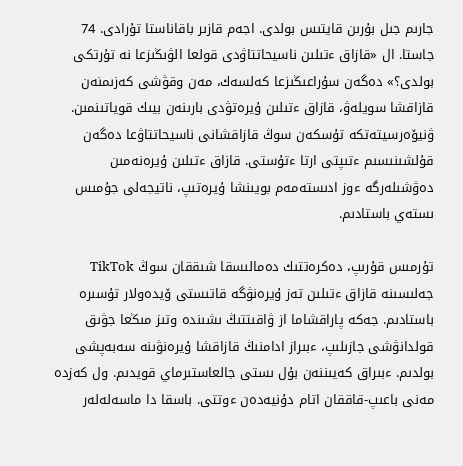جارىم جىل بۇرىن قايتىس بولدى. اجەم قازىر باقاناستا تۇرادى. 74 جاستا. ال «قازاق ءتىلىن ناسيحاتتاۋدى قولعا الۋىڭىزعا نە تۇرتكى بولدى؟» دەگەن سۇراعىڭىزعا كەلسەك، مەن وقۋشى كەزىمنەن قازاقشا سويلەۋ، قازاق ءتىلىن ۇيرەتۋدى بارىنەن بيىك قوياتىنمىن. ۋنيۆەرسيتەتكە تۇسكەن سوڭ قازاقشانى ناسيحاتتاۋعا دەگەن قۇلشىنىسىم ءتىپتى ارتا ءتۇستى. قازاق ءتىلىن ۇيرەنەمىن دەۋشىلەرگە ءوز ادىستەمەم بويىنشا ۇيرەتىپ، ناتيجەلى جۇمىس ىستەي باستادىم.

تۇرمىس قۇرىپ، دەكرەتتىك دەمالىسقا شىققان سوڭ TikTok جەلىسىنە قازاق ءتىلىن تەز ۇيرەنۋگە قاتىستى ۆيدەولار تۇسىرە باستادىم. جەكە پاراقشاما از ۋاقىتتىڭ ىشىندە وتىز مىڭعا جۋىق قولدانۋشى جازىلىپ، ءبىراز ادامنىڭ قازاقشا ۇيرەنۋىنە سەبەپشى بولدىم. ءبىراق كەيىننەن بۇل ىستى جالعاستىرماي قويدىم. ول كەزدە مەنى باعىپ-قاققان اتام دۇنيەدەن ءوتتى. باسقا دا ماسەلەلەر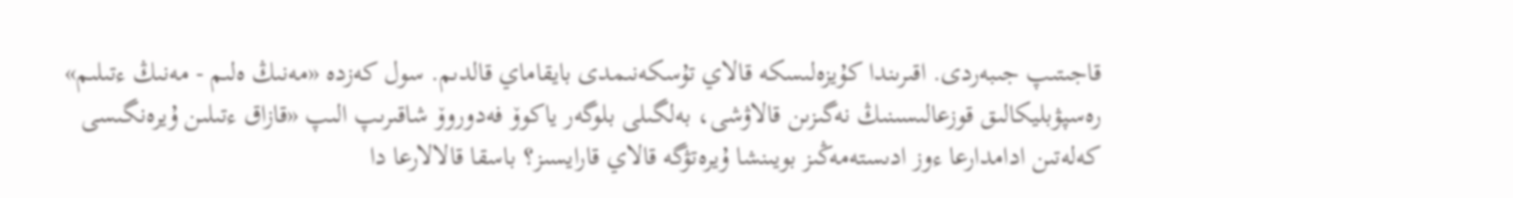قاجىتىپ جىبەردى. اقىرىندا كۇيزەلىسكە قالاي تۇسكەنىمدى بايقاماي قالدىم. سول كەزدە «مەنىڭ ەلىم - مەنىڭ ءتىلىم» رەسپۋبليكالىق قوزعالىسىنىڭ نەگىزىن قالاۋشى، بەلگىلى بلوگەر ياكوۆ فەدوروۆ شاقىرىپ الىپ «قازاق ءتىلىن ۇيرەنگىسى كەلەتىن ادامدارعا ءوز ادىستەمەڭىز بويىنشا ۇيرەتۋگە قالاي قارايسىز؟ باسقا قالالارعا دا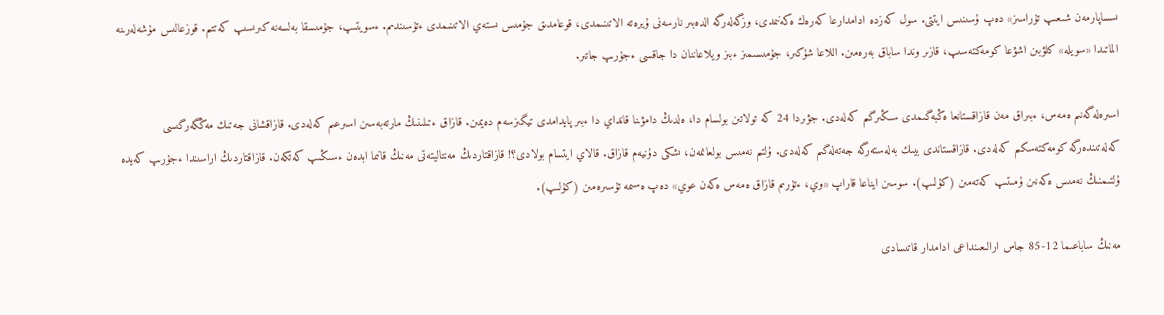ىسساپارمەن شىعىپ تۇراسىز» دەپ ۇسىنىس ايتتى. سول كەزدە ادامدارعا كەرەك ەكەنىمدى، وزگەلەرگە الدەبىر نارسەنى ۇيرەتە الاتىنىمدى، قوعامدىق جۇمىس ىستەي الاتىنىمدى ءتۇسىندىم. ءسويتىپ، جۇمىسقا بەلسەنە كىرىسىپ كەتتىم. قوزعالىس مۇشەلەرىنە الماتىدا «سويلە» كلۋبىن اشۋعا كومەكتەسىپ، قازىر وندا ساباق بەرەمىن. اللاعا شۇكىر، جۇمىسىمىز ءبىز ويلاعاننان دا جاقسى ءجۇرىپ جاتىر.

اسىرەلەگەنىم ەمەس، ءبىراق مەن قازاقستانعا ەڭبەگىمدى سىڭىرگىم كەلەدى. جۋىردا 24 كە تولاتىن بولسام دا، ەلدىڭ دامۋىنا قانداي دا ءبىر پايدامدى تيگىزسەم دەيمىن. قازاق ءتىلىنىڭ مارتەبەسىن اسىرعىم كەلەدى. قازاقشانى جەتىك مەڭگەرگىسى كەلەتىندەرگە كومەكتەسكىم كەلەدى. قازاقستاندى بيىك بەلەستەرگە جەتەلەگىم كەلەدى. ۇلتىم نەمىس بولعانمەن، ىشكى دۇنيەم قازاق. قالاي ايتسام بولادى؟! قازاقتاردىڭ مەنتاليتەتى مەنىڭ قانىما ابدەن ءسىڭىپ كەتكەن. قازاقتاردىڭ اراسىندا ءجۇرىپ كەيدە ۇلتىمنىڭ نەمىس ەكەنىن ۇمىتىپ كەتەمىن (كۇلىپ). سوسىن ايناعا قاراپ «وي، ءتۇرىم قازاق ەمەس ەكەن عوي» دەپ ەسىمە تۇسىرەمىن (كۇلىپ).

مەنىڭ ساباعىما 12-85 جاس ارالىعىنداعى ادامدار قاتىسادى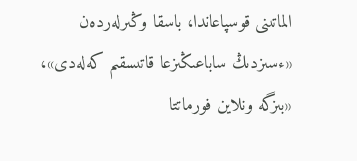الماتىنى قوسپاعاندا، باسقا وڭىرلەردەن «ءسىزدىڭ ساباعىڭىزعا قاتىسقىم كەلەدى»، «بىزگە ونلاين فورماتتا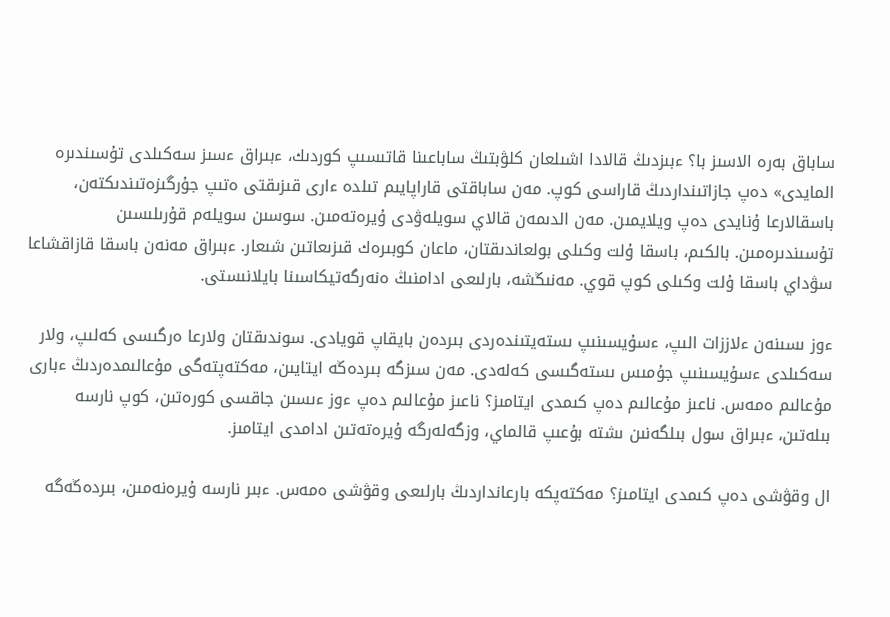ساباق بەرە الاسىز با؟ ءبىزدىڭ قالادا اشىلعان كلۋبتىڭ ساباعىنا قاتىسىپ كوردىك، ءبىراق ءسىز سەكىلدى تۇسىندىرە المايدى» دەپ جازاتىنداردىڭ قاراسى كوپ. مەن ساباقتى قاراپايىم تىلدە ءارى قىزىقتى ەتىپ جۇرگىزەتىندىكتەن، باسقالارعا ۇنايدى دەپ ويلايمىن. مەن الدىمەن قالاي سويلەۋدى ۇيرەتەمىن. سوسىن سويلەم قۇرىلىسىن تۇسىندىرەمىن. بالكىم، باسقا ۇلت وكىلى بولعاندىقتان، ماعان كوبىرەك قىزىعاتىن شىعار. ءبىراق مەنەن باسقا قازاقشاعا سۋداي باسقا ۇلت وكىلى كوپ قوي. مەنىڭشە، بارلىعى ادامنىڭ ەنەرگەتيكاسىنا بايلانىستى.

ءوز ىسىنەن ءلاززات الىپ، ءسۇيسىنىپ ىستەيتىندەردى بىردەن بايقاپ قويادى. سوندىقتان ولارعا ەرگىسى كەلىپ، ولار سەكىلدى ءسۇيسىنىپ جۇمىس ىستەگىسى كەلەدى. مەن سىزگە بىردەڭە ايتايىن، مەكتەپتەگى مۇعالىمدەردىڭ ءبارى مۇعالىم ەمەس. ناعىز مۇعالىم دەپ كىمدى ايتامىز؟ ناعىز مۇعالىم دەپ ءوز ءىسىن جاقسى كورەتىن، كوپ نارسە بىلەتىن، ءبىراق سول بىلگەنىن ىشتە بۇعىپ قالماي، وزگەلەرگە ۇيرەتەتىن ادامدى ايتامىز.

ال وقۋشى دەپ كىمدى ايتامىز؟ مەكتەپكە بارعانداردىڭ بارلىعى وقۋشى ەمەس. ءبىر نارسە ۇيرەنەمىن، بىردەڭەگە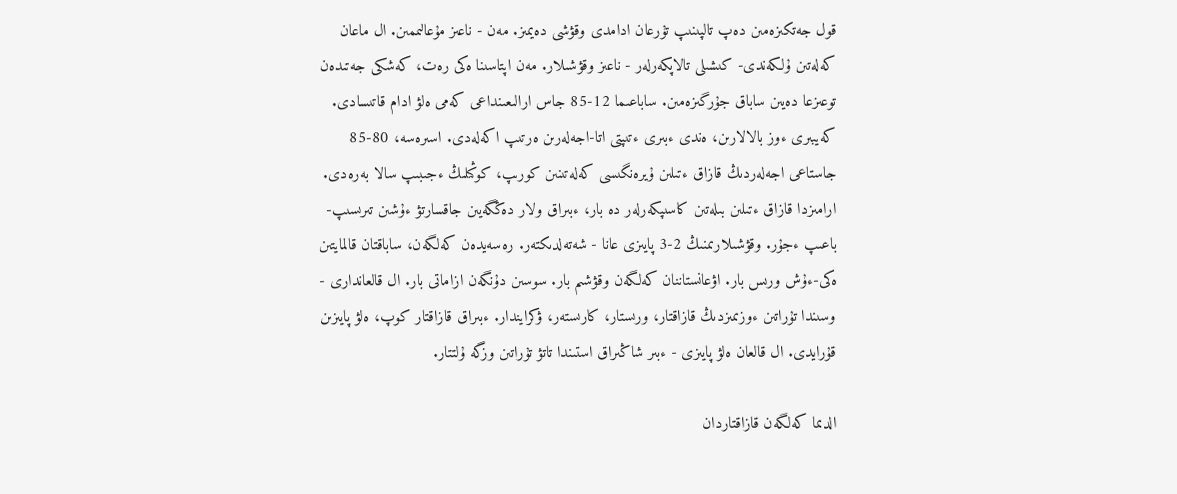قول جەتكىزەمىن دەپ تالپىنىپ تۇرعان ادامدى وقۋشى دەيمىز. مەن - ناعىز مۇعالىممىن. ال ماعان كەلەتىن ۇلكەندى- كىشىلى تالاپكەرلەر - ناعىز وقۋشىلار. مەن اپتاسىنا ەكى رەت، كەشكى جەتىدەن توعىزعا دەيىن ساباق جۇرگىزەمىن. ساباعىما 12-85 جاس ارالىعىنداعى كەمى ەلۋ ادام قاتىسادى. كەيبىرى ءوز بالالارىن، ەندى ءبىرى ءتىپتى اتا-اجەلەرىن ەرتىپ اكەلەدى. اسىرەسە، 80-85 جاستاعى اجەلەردىڭ قازاق ءتىلىن ۇيرەنگىسى كەلەتىنىن كورىپ، كوڭىلىڭ ءجىبىپ سالا بەرەدى. ارامىزدا قازاق ءتىلىن بىلەتىن كاسىپكەرلەر دە بار، ءبىراق ولار دەڭگەيىن جاقسارتۋ ءۇشىن تىرىسىپ-باعىپ ءجۇر. وقۋشىلارىمنىڭ 2-3 پايىزى عانا - شەتەلدىكتەر. رەسەيدەن كەلگەن، ساباقتان قالمايتىن ەكى-ءۇش ورىس بار. اۋعانستاننان كەلگەن وقۋشىم بار. سوسىن دۇنگەن ازاماتى بار. ال قالعاندارى - وسىندا تۇراتىن ءوزىمىزدىڭ قازاقتار، ورىستار، كارىستەر، ۋكرايندار. ءبىراق قازاقتار كوپ، ەلۋ پايىزىن قۇرايدى. ال قالعان ەلۋ پايىزى - ءبىر شاڭىراق استىندا تاتۋ تۇراتىن وزگە ۇلتتار.

الدىما كەلگەن قازاقتاردان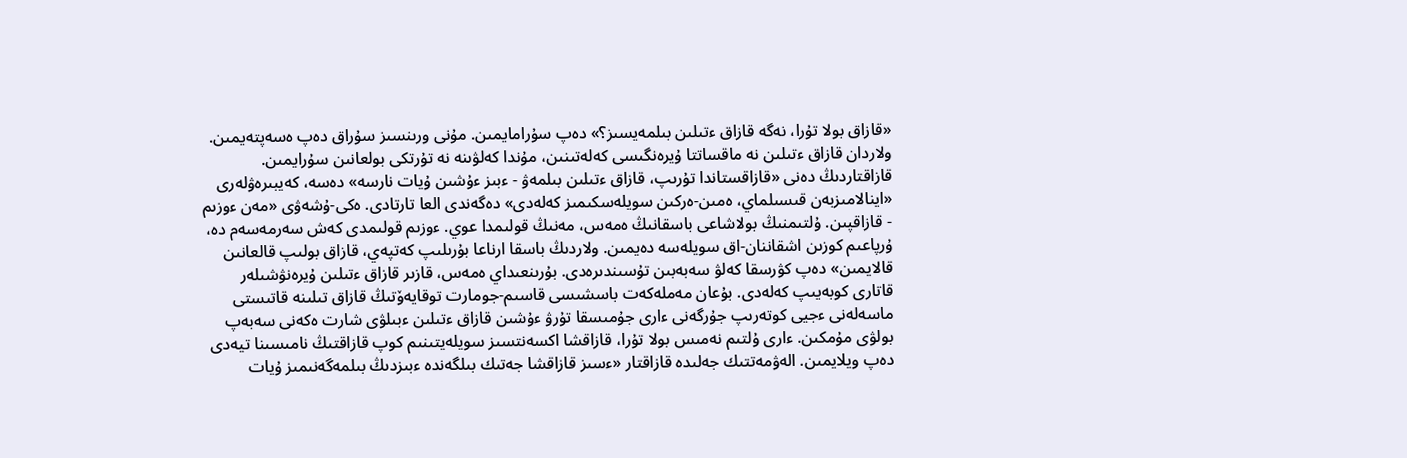«قازاق بولا تۇرا، نەگە قازاق ءتىلىن بىلمەيسىز؟» دەپ سۇرامايمىن. مۇنى ورىنسىز سۇراق دەپ ەسەپتەيمىن. ولاردان قازاق ءتىلىن نە ماقساتتا ۇيرەنگىسى كەلەتىنىن، مۇندا كەلۋىنە نە تۇرتكى بولعانىن سۇرايمىن. قازاقتاردىڭ دەنى «قازاقستاندا تۇرىپ، قازاق ءتىلىن بىلمەۋ - ءبىز ءۇشىن ۇيات نارسە» دەسە، كەيبىرەۋلەرى «اينالامىزبەن قىسىلماي، ەمىن-ەركىن سويلەسكىمىز كەلەدى» دەگەندى العا تارتادى. ەكى-ۇشەۋى «مەن ءوزىم - قازاقپىن. ۇلتىمنىڭ بولاشاعى باسقانىڭ ەمەس، مەنىڭ قولىمدا عوي. ءوزىم قولىمدى كەش سەرمەسەم دە، ۇرپاعىم كوزىن اشقاننان-اق سويلەسە دەيمىن. ولاردىڭ باسقا ارناعا بۇرىلىپ كەتپەي، قازاق بولىپ قالعانىن قالايمىن» دەپ كۋرسقا كەلۋ سەبەبىن تۇسىندىرەدى. بۇرىنعىداي ەمەس، قازىر قازاق ءتىلىن ۇيرەنۋشىلەر قاتارى كوبەيىپ كەلەدى. بۇعان مەملەكەت باسشىسى قاسىم-جومارت توقايەۆتىڭ قازاق تىلىنە قاتىستى ماسەلەنى ءجيى كوتەرىپ جۇرگەنى ءارى جۇمىسقا تۇرۋ ءۇشىن قازاق ءتىلىن ءبىلۋى شارت ەكەنى سەبەپ بولۋى مۇمكىن. ءارى ۇلتىم نەمىس بولا تۇرا، قازاقشا اكسەنتسىز سويلەيتىنىم كوپ قازاقتىڭ نامىسىنا تيەدى دەپ ويلايمىن. الەۋمەتتىك جەلىدە قازاقتار «ءسىز قازاقشا جەتىك بىلگەندە ءبىزدىڭ بىلمەگەنىمىز ۇيات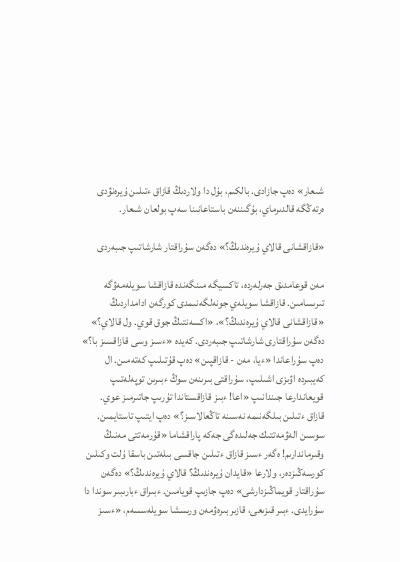شىعار» دەپ جازادى. بالكىم، بۇل دا ولاردىڭ قازاق ءتىلىن ۇيرەنۋدى ەرتەڭگە قالدىرماي، بۇگىننەن باستاعانىنا سەپ بولعان شىعار.

«قازاقشانى قالاي ۇيرەندىڭ؟» دەگەن سۇراقتار شارشاتىپ جىبەردى

مەن قوعامدىق جەرلەردە، تاكسيگە مىنگەندە قازاقشا سويلەمەۋگە تىرىسامىن. قازاقشا سويلەي جونەلگەنىمدى كورگەن ادامداردىڭ «قازاقشانى قالاي ۇيرەندىڭ؟»، «اكسەنتىڭ جوق قوي. ول قالاي؟» دەگەن سۇراقتارى شارشاتىپ جىبەردى. كەيدە «ءسىز وسى قازاقسىز با؟» دەپ سۇراعاندا «ءيا، مەن - قازاقپىن» دەپ قۇتىلىپ كەتەمىن. ال كەيبىردە اۋىزى اشىلىپ، سۇراقتى بىرىنەن سوڭ ءبىرىن توپەلەتىپ قويعاندارعا جىندانىپ «اعا! ءبىز قازاقستاندا تۇرىپ جاتىرمىز عوي. قازاق ءتىلىن بىلگەنىمە نەسىنە تاڭعالاسىز؟» دەپ ايتىپ تاستايمىن. سوسىن الەۋمەتتىك جەلىدەگى جەكە پاراقشاما «قۇرمەتتى مەنىڭ وقىرماندارىم! ەگەر ءسىز قازاق ءتىلىن جاقسى بىلەتىن باسقا ۇلت وكىلىن كورسەڭىزدەر، ولارعا «قايدان ۇيرەندىڭ؟ قالاي ۇيرەندىڭ؟» دەگەن سۇراقتار قويماڭىزدارشى» دەپ جازىپ قويامىن. ءبىراق ءبارىبىر سوندا دا سۇرايدى. ءبىر قىزىعى، قازىر بىرەۋمەن ورىسشا سويلەسسەم، «ءسىز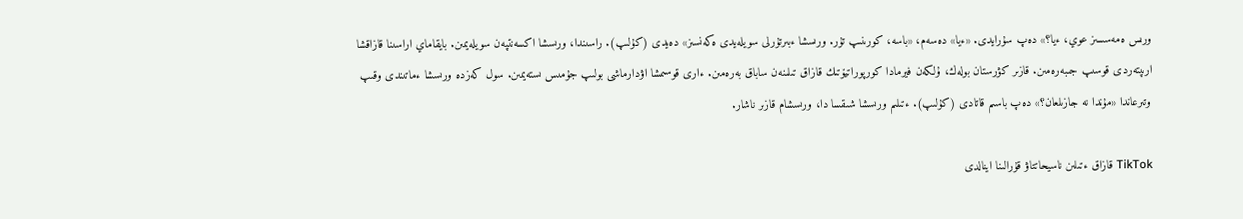ورىس ەمەسسىز عوي، ءيا؟» دەپ سۇرايدى. «ءيا» دەسەم، «باسە، كورىنىپ تۇر. ورىسشا ءبىرتۇرلى سويلەيدى ەكەنسىز» دەيدى (كۇلىپ). راسىندا، ورىسشا اكسەنتپەن سويلەيمىن. بايقاماي اراسىنا قازاقشا ارىپتەردى قوسىپ جىبەرەمىن. قازىر كۋرستان بولەك، ۇلكەن فيرمادا كورپوراتيۆتىك قازاق تىلىنەن ساباق بەرەمىن. ءارى قوسىمشا اۋدارماشى بولىپ جۇمىس ىستەيمىن. سول كەزدە ورىسشا ءماتىندى وقىپ وتىرعاندا «مۇندا نە جازىلعان؟» دەپ باسىم قاتادى (كۇلىپ). ءتىلىم ورىسشا شىقسا دا، ورىسشام قازىر ناشار.

TikTok قازاق ءتىلىن ناسيحاتتاۋ قۇرالىنا اينالدى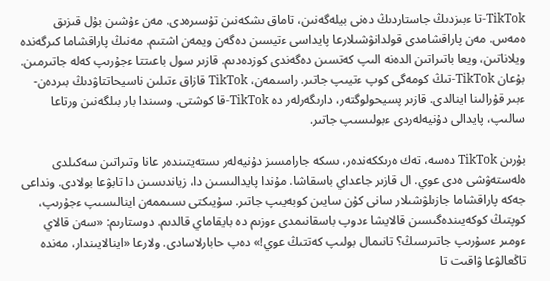TikTok-تا ءبىزدىڭ جاستاردىڭ دەنى بيلەگەنىن، تاماق ىشكەنىن تۇسىرەدى. مەن ءۇشىن بۇل قىزىق ەمەس. مەن پاراقشامدى قولدانۋشىلارعا پايداسى ءتيسىن دەگەن ويمەن اشتىم. مەنىڭ پاراقشاما كىرگەندە ويلاناتىن، ويعا باتىراتىن الدەنە الىپ كەتسىن دەگەندى كوزدەدىم. قازىر سول باعىتتا ءجۇرىپ كەلە جاتىرمىن. بۇعان TikTok-تىڭ كومەگى كوپ ءتيىپ جاتىر. راسىمەن، TikTok قازاق ءتىلىن ناسيحاتتاۋدىڭ بىردەن-ءبىر قۇرالىنا اينالدى. قازىر پسيحولوگتەر، دارىگەرلەر دە TikTok-قا كوشتى. وسىندا بار بىلگەنىن ورتاعا سالىپ، پايدالى دۇنيەلەردى ءبولىسىپ جاتىر.

بۇرىن TikTok دەسە، تەك ەرىككەندەر، ىسكە جارامسىز دۇنيەلەر ىستەيتىندەر عانا وتىراتىن سەكىلدى ەلەستەۋشى ەدى عوي. ال قازىر جاعداي باسقاشا. مۇندا پايدالىسىن دا، زياندىسىن دا تابۋعا بولادى. ونداعى جەكە پاراقشاما جازىلۋشىلار سانى كۇن سايىن كوبەيىپ جاتىر. سۇيىكتى ىسىممەن اينالىسىپ ءجۇرىپ، كوپتىڭ كوكەيىندەگىسىن قالايشا ءدوپ باسقانىمدى ءوزىم دە بايقاماي قالدىم. دوستارىم: «سەن قالاي ءومىر ءسۇرىپ جاتىرسىڭ؟ تانىمال بولىپ كەتتىڭ عوي!» دەپ حابارلاسادى. ولارعا «اينالايىندار، مەندە تاڭعالۋعا ۋاقىت تا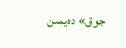جوق» دەيمىن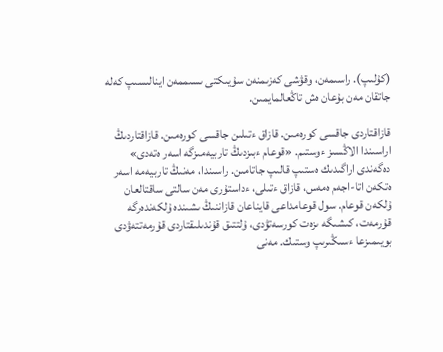(كۇلىپ). راسىمەن، وقۋشى كەزىمنەن سۇيىكتى ىسىممەن اينالىسىپ كەلە جاتقان مەن بۇعان ەش تاڭعالمايمىن.

قازاقتاردى جاقسى كورەمىن. قازاق ءتىلىن جاقسى كورەمىن. قازاقتاردىڭ اراسىندا الاڭسىز ءوستىم. «قوعام ءبىزدىڭ تاربيەمىزگە اسەر ەتەدى» دەگەندى اراگىدىك ەستىپ قالىپ جاتامىن. راسىندا، مەنىڭ تاربيەمە اسەر ەتكەن اتا-اجەم ەمەس، قازاق ءتىلى، ءداستۇرى مەن سالتى ساقتالعان ۇلكەن قوعام. سول قوعامداعى قايناعان قازاننىڭ ىشىندە ۇلكەندەرگە قۇرمەت، كىشىگە ىزەت كورسەتۋدى، ۇلتتىق قۇندىلىقتاردى قۇرمەتتەۋدى بويىمىزعا ءسىڭىرىپ وستىك. مەنى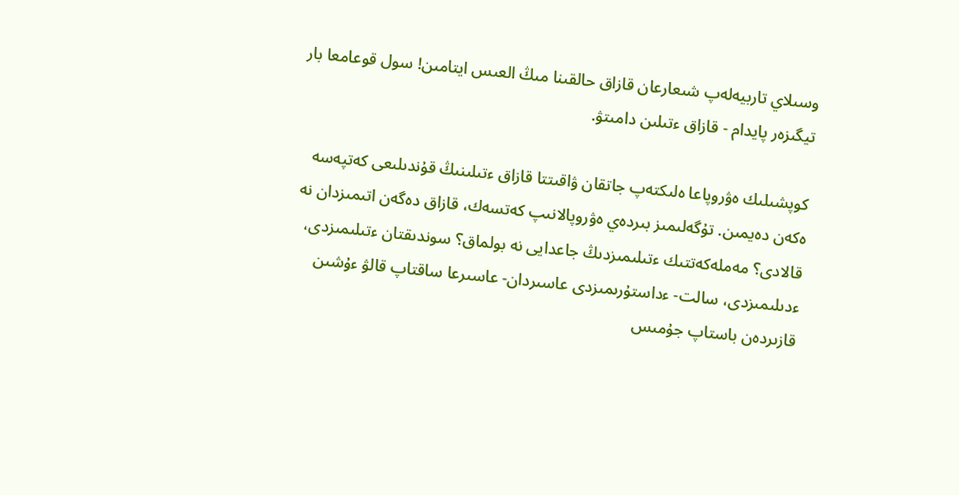وسىلاي تاربيەلەپ شىعارعان قازاق حالقىنا مىڭ العىس ايتامىن! سول قوعامعا بار تيگىزەر پايدام - قازاق ءتىلىن دامىتۋ.

كوپشىلىك ەۋروپاعا ەلىكتەپ جاتقان ۋاقىتتا قازاق ءتىلىنىڭ قۇندىلىعى كەتپەسە ەكەن دەيمىن. تۇگەلىمىز بىردەي ەۋروپالانىپ كەتسەك، قازاق دەگەن اتىمىزدان نە قالادى؟ مەملەكەتتىك ءتىلىمىزدىڭ جاعدايى نە بولماق؟ سوندىقتان ءتىلىمىزدى، ءدىلىمىزدى، سالت- ءداستۇرىمىزدى عاسىردان- عاسىرعا ساقتاپ قالۋ ءۇشىن قازىردەن باستاپ جۇمىس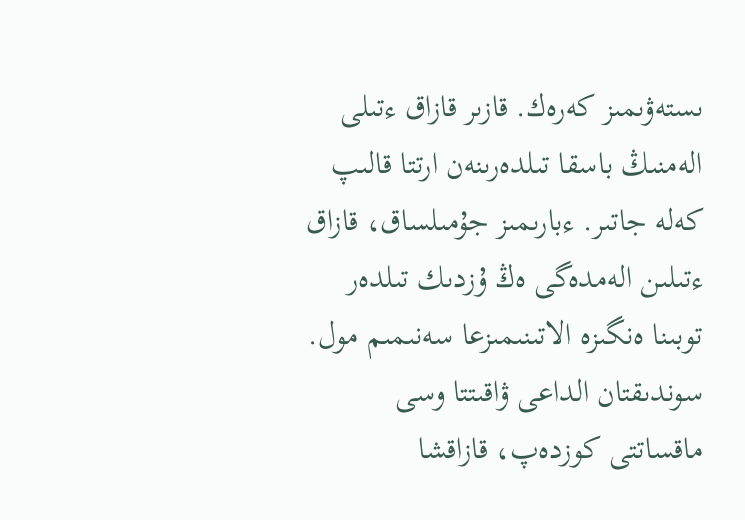ىستەۋىمىز كەرەك. قازىر قازاق ءتىلى الەمنىڭ باسقا تىلدەرىنەن ارتتا قالىپ كەلە جاتىر. ءبارىمىز جۇمىلساق، قازاق ءتىلىن الەمدەگى ەڭ ۇزدىك تىلدەر توبىنا ەنگىزە الاتىنىمىزعا سەنىمىم مول. سوندىقتان الداعى ۋاقىتتا وسى ماقساتتى كوزدەپ، قازاقشا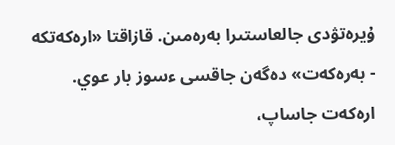ۇيرەتۋدى جالعاستىرا بەرەمىن. قازاقتا «ارەكەتكە - بەرەكەت» دەگەن جاقسى ءسوز بار عوي. ارەكەت جاساپ،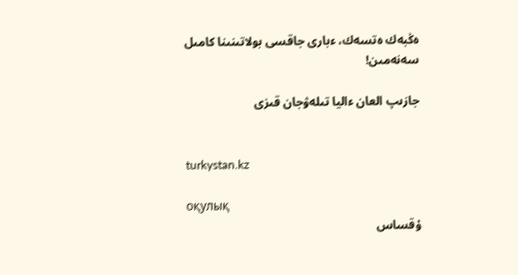ەڭبەك ەتسەك، ءبارى جاقسى بولاتىنىنا كامىل سەنەمىن!

جازىپ العان ءاليا تىلەۋجان قىزى


turkystan.kz

оқулық
ۇقساس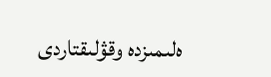ەلىمىزدە وقۋلىقتاردى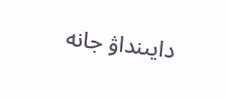دايىنداۋ جانە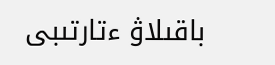باقىلاۋ ءتارتىبى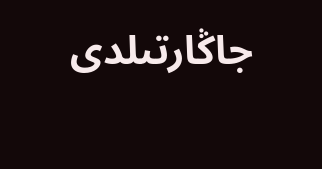جاڭارتىلدى